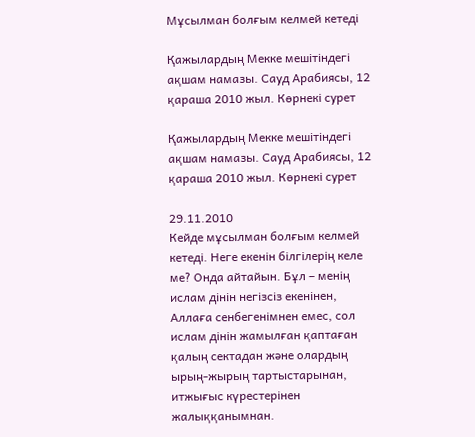Мұсылман болғым келмей кетеді

Қажылардың Мекке мешітіндегі ақшам намазы. Сауд Арабиясы, 12 қараша 2010 жыл. Көрнекі сурет

Қажылардың Мекке мешітіндегі ақшам намазы. Сауд Арабиясы, 12 қараша 2010 жыл. Көрнекі сурет

29.11.2010
Кейде мұсылман болғым келмей кетеді. Неге екенін білгілерің келе ме? Онда айтайын. Бұл – менің ислам дінін негізсіз екенінен, Аллаға сенбегенімнен емес, сол ислам дінін жамылған қаптаған қалың сектадан және олардың ырың-жырың тартыстарынан, итжығыс күрестерінен жалыққанымнан.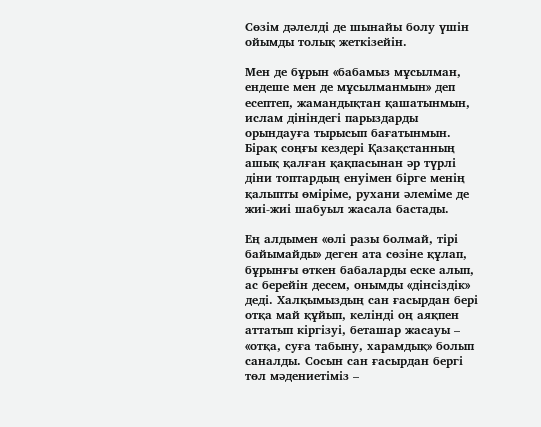Сөзім дәлелді де шынайы болу үшін ойымды толық жеткізейін.

Мен де бұрын «бабамыз мұсылман, ендеше мен де мұсылманмын» деп есептеп, жамандықтан қашатынмын, ислам дініндегі парыздарды орындауға тырысып бағатынмын. Бірақ соңғы кездері Қазақстанның ашық қалған қақпасынан әр түрлі діни топтардың енуімен бірге менің қалыпты өміріме, рухани әлеміме де жиі-жиі шабуыл жасала бастады.

Ең алдымен «өлі разы болмай, тірі байымайды» деген ата сөзіне құлап, бұрынғы өткен бабаларды еске алып, ас берейін десем, онымды «дінсіздік» деді. Халқымыздың сан ғасырдан бері отқа май құйып, келінді оң аяқпен аттатып кіргізуі, беташар жасауы – «отқа, суға табыну, харамдық» болып саналды. Сосын сан ғасырдан бергі төл мәдениетіміз –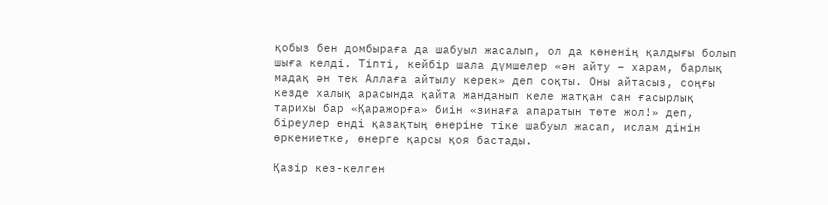қобыз бен домбыраға да шабуыл жасалып, ол да көненің қалдығы болып шыға келді. Тіпті, кейбір шала дүмшелер «ән айту – харам, барлық мадақ ән тек Аллаға айтылу керек» деп соқты. Оны айтасыз, соңғы кезде халық арасында қайта жанданып келе жатқан сан ғасырлық тарихы бар «Қаражорға» биін «зинаға апаратын төте жол!» деп, біреулер енді қазақтың өнеріне тіке шабуыл жасап, ислам дінін өркениетке, өнерге қарсы қоя бастады.

Қазір кез-келген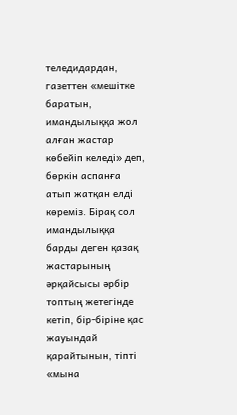теледидардан, газеттен «мешітке баратын, имандылыққа жол алған жастар көбейіп келеді» деп, бөркін аспанға атып жатқан елді көреміз. Бірақ сол имандылыққа барды деген қазақ жастарының әрқайсысы әрбір топтың жетегінде кетіп, бір-біріне қас жауындай қарайтынын, тіпті «мына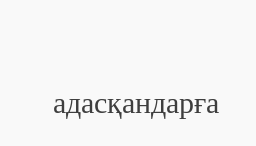адасқандарға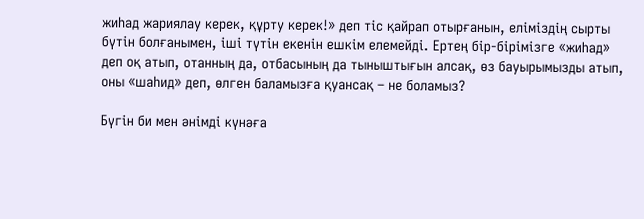жиһад жариялау керек, құрту керек!» деп тіс қайрап отырғанын, еліміздің сырты бүтін болғанымен, іші түтін екенін ешкім елемейді. Ертең бір-бірімізге «жиһад» деп оқ атып, отанның да, отбасының да тыныштығын алсақ, өз бауырымызды атып, оны «шаһид» деп, өлген баламызға қуансақ – не боламыз?

Бүгін би мен әнімді күнәға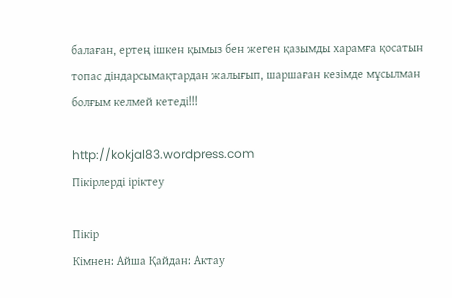балаған, ертең ішкен қымыз бен жеген қазымды харамға қосатын топас діндарсымақтардан жалығып, шаршаған кезімде мұсылман болғым келмей кетеді!!!

http://kokjal83.wordpress.com
Пікірлерді іріктеу

Пікір
Кімнен: Айша Қайдан: Актау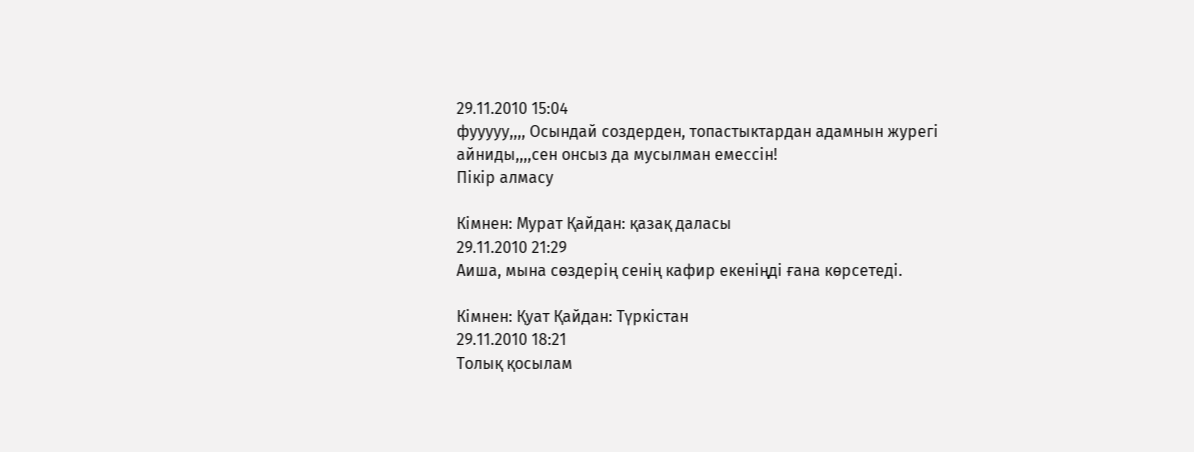29.11.2010 15:04
фууууу,,,, Осындай создерден, топастыктардан адамнын журегі айниды,,,,сен онсыз да мусылман емессін!
Пікір алмасу

Кімнен: Мурат Қайдан: қазақ даласы
29.11.2010 21:29
Аиша, мына сөздерің сенің кафир екеніңді ғана көрсетеді.

Кімнен: Қуат Қайдан: Түркістан
29.11.2010 18:21
Толық қосылам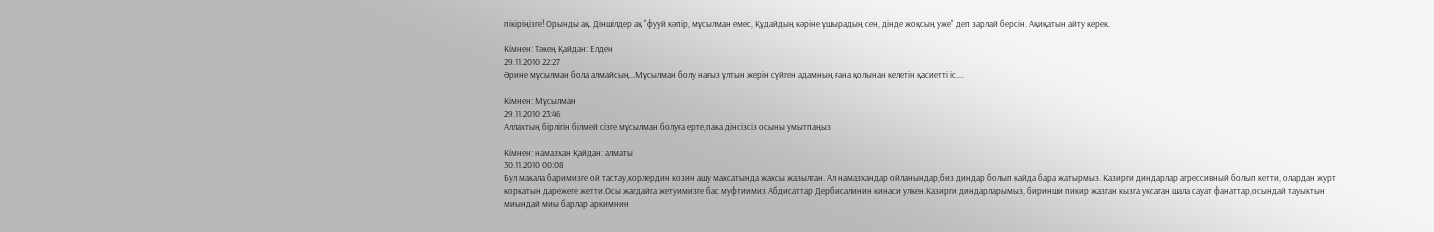пікіріңізге! Орынды ақ. Діншілдер ақ "фууй кәпір, мұсылман емес, Құдайдың кәріне ұшырадың сен, дінде жоқсың уже" деп зарлай берсін. Ақиқатын айту керек.

Кімнен: Тәкең Қайдан: Елден
29.11.2010 22:27
Әрине мұсылман бола алмайсың...Мұсылман болу нағыз ұлтын жерін сүйген адамның ғана қолынан келетін қасиетті іс....

Кімнен: Мұсылман
29.11.2010 23:46
Аллахтың бірлігін білмей сізге мұсылман болуға ерте,пака дінсізсіз осыны умытпаңыз

Кімнен: намазхан Қайдан: алматы
30.11.2010 00:08
Бул макала баримизге ой тастау,корлердин козин ашу максатында жаксы жазылган. Ал намазхандар ойланындар,биз диндар болып кайда бара жатырмыз. Казирги диндарлар агрессивный болып кетти, олардан журт коркатын дарежеге жетти.Осы жагдайга жетуимизге бас муфтиимиз Абдисаттар Дербисалинин кинаси улкен.Казирги диндарларымыз, биринши пикир жазган кызга уксаган шала сауат фанаттар,осындай тауыктын миындай миы барлар аркимнин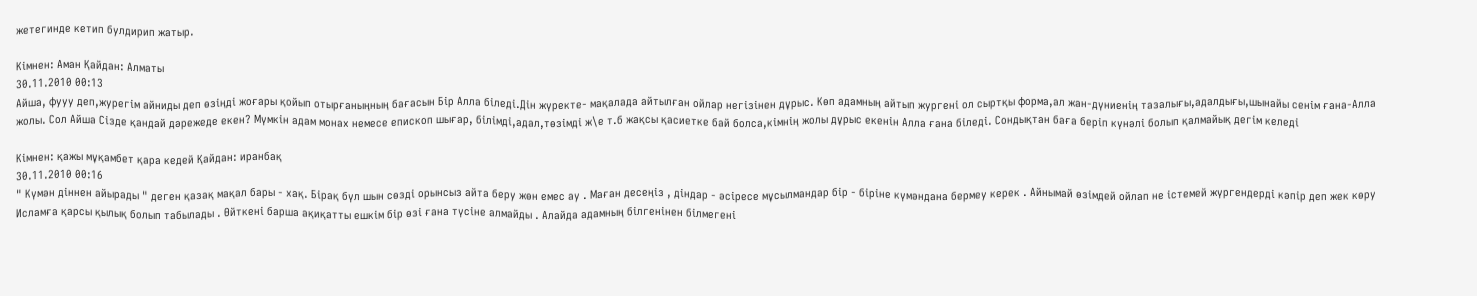жетегинде кетип булдирип жатыр.

Кімнен: Аман Қайдан: Алматы
30.11.2010 00:13
Айша, фууу деп,журегім айниды деп өзіңді жоғары қойып отырғаныңның бағасын Бір Алла біледі.Дін жүректе- мақалада айтылған ойлар негізінен дұрыс. Көп адамның айтып жургені ол сыртқы форма,ал жан-дүниенің тазалығы,адалдығы,шынайы сенім ғана-Алла жолы. Сол Айша Сізде қандай дәрежеде екен? Мүмкін адам монах немесе епископ шығар, білімді,адал,төзімді ж\е т.б жақсы қасиетке бай болса,кімнің жолы дұрыс екенін Алла ғана біледі. Сондықтан баға беріп күнәлі болып қалмайық дегім келеді

Кімнен: қажы мұқамбет қара кедей Қайдан: иранбақ
30.11.2010 00:16
" Күмән діннен айырады " деген қазақ мақал бары - хақ. Бірақ бүл шын сөзді орынсыз айта беру жөн емес ау . Маған десеңіз , діндар - әсіресе мұсылмандар бір - біріне күмәндана бермеу керек . Айнымай өзімдей ойлап не істемей жүргендерді кәпір деп жек көру Исламға қарсы қылық болып табылады . Өйткені барша ақиқатты ешкім бір өзі ғана түсіне алмайды . Алайда адамның білгенінен білмегені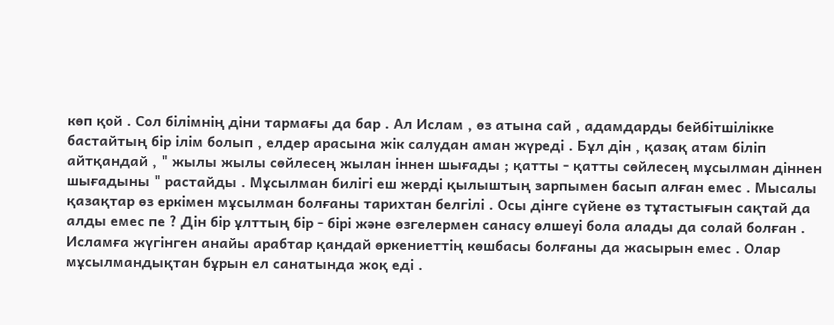көп қой . Сол білімнің діни тармағы да бар . Ал Ислам , өз атына сай , адамдарды бейбітшілікке бастайтың бір ілім болып , елдер арасына жік салудан аман жүреді . Бұл дін , қазақ атам біліп айтқандай , " жылы жылы сөйлесең жылан іннен шығады ; қатты - қатты сөйлесең мұсылман діннен шығадыны " растайды . Мұсылман билігі еш жерді қылыштың зарпымен басып алған емес . Мысалы қазақтар өз еркімен мұсылман болғаны тарихтан белгілі . Осы дінге сүйене өз тұтастығын сақтай да алды емес пе ? Дін бір ұлттың бір - бірі және өзгелермен санасу өлшеуі бола алады да солай болған . Исламға жүгінген анайы арабтар қандай өркениеттің көшбасы болғаны да жасырын емес . Олар мұсылмандықтан бұрын ел санатында жоқ еді .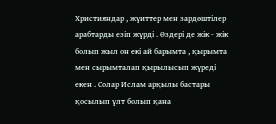Християндар , жүиттер мен зардөштілер арабтарды езіп жүрді . Өздері де жік - жік болып жыл он екі ай барымта , қырымта мен сырымталап қырылысып жүреді екен . Солар Ислам арқылы бастары қосылып үлт болып қана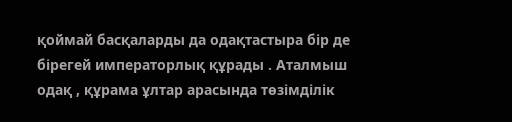қоймай басқаларды да одақтастыра бір де бірегей императорлық құрады . Аталмыш одақ , құрама ұлтар арасында төзімділік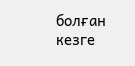болған кезге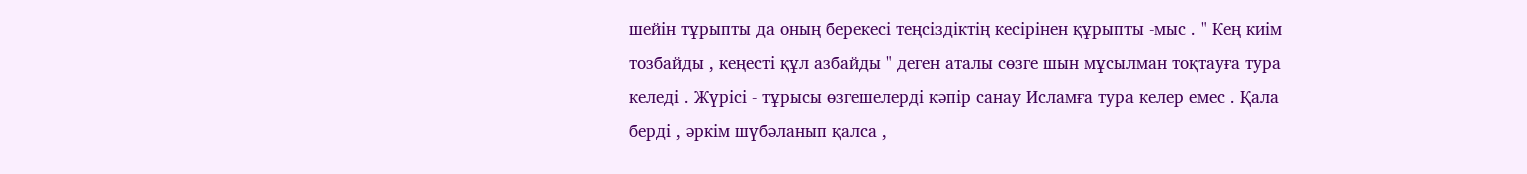шейін тұрыпты да оның берекесі теңсіздіктің кесірінен құрыпты -мыс . " Кең киім тозбайды , кеңесті құл азбайды " деген аталы сөзге шын мұсылман тоқтауға тура келеді . Жүрісі - тұрысы өзгешелерді кәпір санау Исламға тура келер емес . Қала берді , әркім шүбәланып қалса ,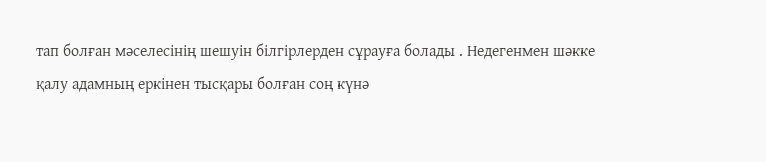тап болған мәселесінің шешуін білгірлерден сұрауға болады . Недегенмен шәкке қалу адамның еркінен тысқары болған соң күнә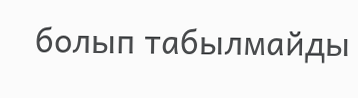болып табылмайды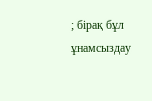; бірақ бұл ұнамсыздау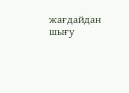жағдайдан шығу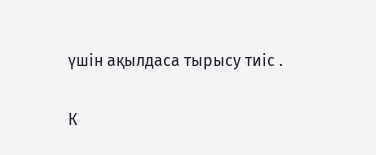үшін ақылдаса тырысу тиіс .

К